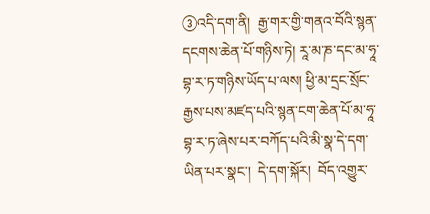③འདི་དག་ནི།  རྒྱ་གར་གྱི་གནའ་བོའི་སྙན་དངགས་ཆེན་པོ་གཉིས་ཏེ། རཱ་མ་ཎ་དང་མ་ཧཱ་བྷ་ར་ཏ་གཉིས་ཡོད་པ་ལས། ཕྱི་མ་དྲང་སྲོང་རྒྱས་པས་མཛད་པའི་སྙན་ངག་ཆེན་པོ་མ་ཧཱ་བྷ་ར་ཏ་ཞེས་པར་བཀོད་པའི་མི་སྣ་དེ་དག་ཡིན་པར་སྣང་།  དེ་དག་སྐོར།  བོད་འགྱུར་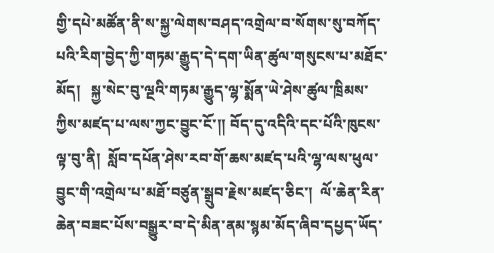གྱི་དཔེ་མཚོན་ནི་ས་སྐྱ་ལེགས་བཤད་འགྲེལ་བ་སོགས་སུ་བཀོད་པའི་རིག་བྱེད་ཀྱི་གཏམ་རྒྱུད་དེ་དག་ཡིན་ཚུལ་གསུངས་པ་མཐོང་མོད།   སྐྱ་སེང་བུ་ལྔའི་གཏམ་རྒྱུད་ལྷ་སྨོན་ཡེ་ཤེས་ཚུལ་ཁྲིམས་ཀྱིས་མཛད་པ་ལས་ཀྱང་བྱུང་ངོ་།། བོད་དུ་འདིའི་དང་པོའི་ཁུངས་ལྟ་བུ་ནི།  སློབ་དཔོན་ཤེས་རབ་གོ་ཆས་མཛད་པའི་ལྷ་ལས་ཕུལ་བྱུང་གི་འགྲེལ་པ་མཐོ་བཙུན་སྒྲུབ་རྗེས་མཛད་ཅིང་།  ལོ་ཆེན་རིན་ཆེན་བཟང་པོས་བསྒྱུར་བ་དེ་མིན་ནམ་སྙམ་མོད་ཞིབ་དཔྱད་ཡོད་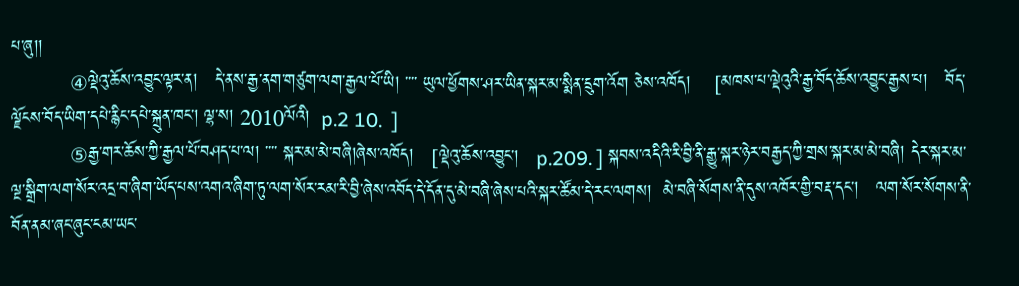པ་ཞུ།།
          ④ལྡེའུ་ཆོས་འབྱུང་ལྟར་ན།   དེ་ནས་རྒྱ་ནག་གཙུག་ལག་རྒྱལ་པོ་ཡི། ་་་་ ཡུལ་ཕྱོགས་ཤར་ཡིན་སྐར་མ་སྨིན་དྲུག་འོག ཅེས་འཁོད།    [མཁས་པ་ལྡེའུའི་རྒྱ་བོད་ཆོས་འབྱུང་རྒྱས་པ།   བོད་ལྗོངས་བོད་ཡིག་དཔེ་རྙིང་དཔེ་སྐྲུན་ཁང་། ལྷ་ས། 2010ལོའི།  p.2 10.  ]
          ⑤རྒྱ་གར་ཆོས་ཀྱི་རྒྱལ་པོ་བཤད་པ་ལ། ་་་་ སྐར་མ་མེ་བཞི།ཞེས་འཁོད།   [ལྡེའུ་ཆོས་འབྱུང་།   p.209. ] སྐབས་འདིའི་རི་བྱི་ནི་རྒྱུ་སྐར་ཉེར་བརྒྱད་ཀྱི་གྲས་སྐར་མ་མེ་བཞི། དེར་སྐར་མ་ལྔ་སྒྲིག་ལག་སོར་འདྲ་བ་ཞིག་ཡོད་པས་འགའ་ཞིག་ཏུ་ལག་སོར་རམ་རི་བྱི་ཞེས་འབོད་དེ་དོན་དུ་མེ་བཞི་ཞེས་པའི་སྐར་ཚོམ་དེ་རང་ལགས།  མེ་བཞི་སོགས་ནི་དུས་འཁོར་གྱི་བརྡ་དང་།   ལག་སོར་སོགས་ནི་བོན་ནམ་ཞང་ཞུང་ངམ་ཡང་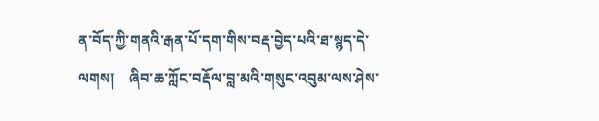ན་བོད་ཀྱི་གནའི་རྒན་པོ་དག་གིས་བརྡ་བྱེད་པའི་ཐ་སྙད་དེ་ལགས།    ཞིབ་ཆ་ཀློང་བརྡོལ་བླ་མའི་གསུང་འབུམ་ལས་ཤེས་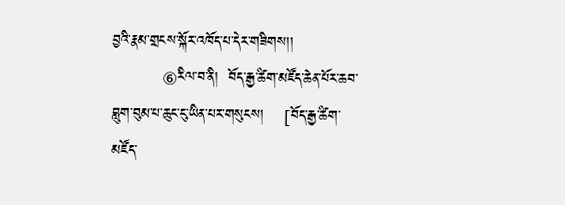བྱའི་རྣམ་གྲངས་སྐོར་འཁོད་པ་དེར་གཟིགས།།
          ⑥རིལ་བ་ནི།  བོད་རྒྱ་ཚིག་མཛོད་ཆེན་པོར་ཆབ་བླུག་བུམ་པ་ཆུང་ངུ་ཡིན་པར་གསུངས།    [བོད་རྒྱ་ཚིག་མཛོད་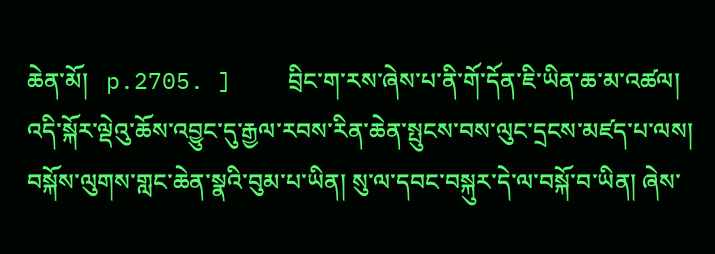ཆེན་མོ།   p.2705. ]    བྲིང་ག་རས་ཞེས་པ་ནི་གོ་དོན་ཇི་ཡིན་ཆ་མ་འཚལ།  འདི་སྐོར་ལྡེའུ་ཆོས་འབྱུང་དུ་རྒྱལ་རབས་རིན་ཆེན་སྤུངས་བས་ལུང་དྲངས་མཛད་པ་ལས།  བསྐོས་ལུགས་གླང་ཆེན་སྣའི་བུམ་པ་ཡིན། སུ་ལ་དབང་བསྐུར་དེ་ལ་བསྐོ་བ་ཡིན། ཞེས་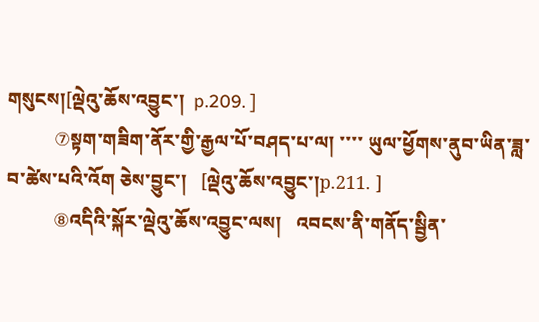གསུངས།[ལྡེའུ་ཆོས་འབྱུང་།  p.209. ]
          ⑦སྟག་གཟིག་ནོར་གྱི་རྒྱལ་པོ་བཤད་པ་ལ། ་་་་ ཡུལ་ཕྱོགས་ནུབ་ཡིན་ཟླ་བ་ཚེས་པའི་འོག ཅེས་བྱུང་།   [ལྡེའུ་ཆོས་འབྱུང་།p.211. ]
          ⑧འདིའི་སྐོར་ལྡེའུ་ཆོས་འབྱུང་ལས།   འབངས་ནི་གནོད་སྦྱིན་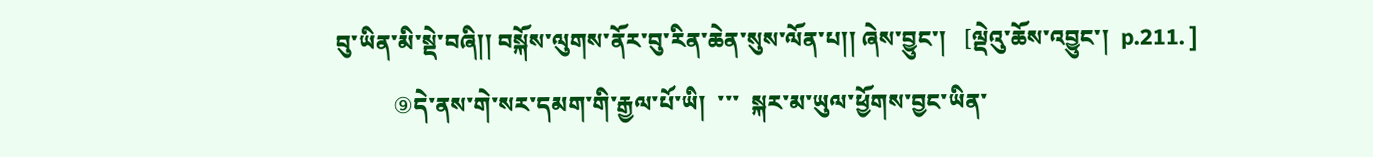བུ་ཡིན་མི་སྡེ་བཞི།། བསྐོས་ལུགས་ནོར་བུ་རིན་ཆེན་སུས་ལོན་པ།། ཞེས་བྱུང་།   [ལྡེའུ་ཆོས་འབྱུང་།  p.211. ]
          ⑨དེ་ནས་གེ་སར་དམག་གི་རྒྱལ་པོ་ཡི།  ་་་  སྐར་མ་ཡུལ་ཕྱོགས་བྱང་ཡིན་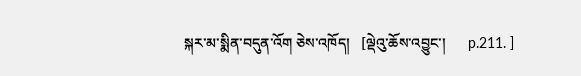སྐར་མ་སྨིན་བདུན་འོག ཅེས་འཁོད།   [ལྡེའུ་ཆོས་འབྱུང་།      p.211. ]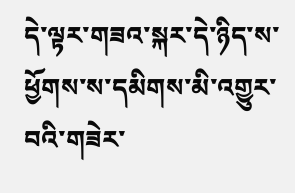དེ་ལྟར་གཟའ་སྐར་དེ་ཉིད་ས་ཕྱོགས་ས་དམིགས་མི་འགྱུར་བའི་གཟེར་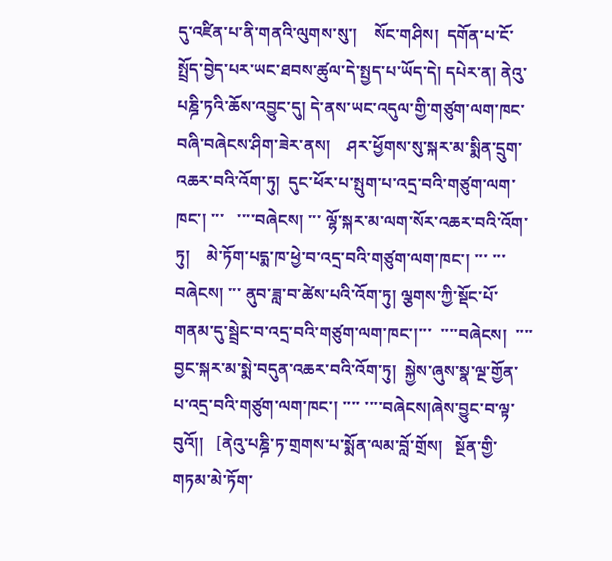དུ་འཛིན་པ་ནི་གནའི་ལུགས་སུ་།    སོང་གཤིས།  དགོན་པ་ངོ་སྤྲོད་བྱེད་པར་ཡང་ཐབས་ཚུལ་དེ་སྤྱད་པ་ཡོད་དེ། དཔེར་ན། ནེའུ་པཎྜི་ཏའི་ཆོས་འབྱུང་དུ། དེ་ནས་ཡང་འདུལ་གྱི་གཙུག་ལག་ཁང་བཞི་བཞེངས་ཤིག་ཟེར་ནས།    ཤར་ཕྱོགས་སུ་སྐར་མ་སྨིན་དྲུག་འཆར་བའི་འོག་ཏུ།  དུང་ཕོར་པ་སྤུག་པ་འདྲ་བའི་གཙུག་ལག་ཁང་། ་་་   ་་་་བཞེངས། ་་་ ལྷོ་སྐར་མ་ལག་སོར་འཆར་བའི་འོག་ཏུ།    མེ་ཏོག་པདྨ་ཁ་ཕྱེ་བ་འདྲ་བའི་གཙུག་ལག་ཁང་། ་་་ ་་་བཞེངས། ་་་ ནུབ་ཟླ་བ་ཚེས་པའི་འོག་ཏུ། ལྕགས་ཀྱི་སྡོང་པོ་གནམ་དུ་སྦྲེང་བ་འདྲ་བའི་གཙུག་ལག་ཁང་།་་་  ་་་་བཞེངས།  ་་་་  བྱང་སྐར་མ་སྨེ་བདུན་འཆར་བའི་འོག་ཏུ།  སྐྱེས་ཞུས་སྣ་ལྔ་གྱོན་པ་འདྲ་བའི་གཙུག་ལག་ཁང་། ་་་་ ་་་་བཞེངས།ཞེས་བྱུང་བ་ལྟ་བུའོ།།   [ནེའུ་པཎྜི་ཏ་གྲགས་པ་སྨོན་ལམ་བློ་གྲོས།   སྔོན་གྱི་གཏམ་མེ་ཏོག་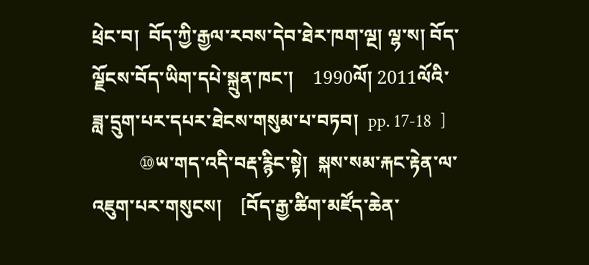ཕྲེང་བ།  བོད་ཀྱི་རྒྱལ་རབས་དེབ་ཐེར་ཁག་ལྔ། ལྷ་ས། བོད་ལྗོངས་བོད་ཡིག་དཔེ་སྐྲུན་ཁང་།    1990ལོ། 2011ལོའི་ཟླ་དྲུག་པར་དཔར་ཐེངས་གསུམ་པ་བཏབ།  pp. 17-18  ]
          ⑩ཡ་གད་འདི་བརྡ་རྙིང་སྟེ།  སྐས་སམ་རྐང་རྟེན་ལ་འཇུག་པར་གསུངས།    [བོད་རྒྱ་ཚིག་མཛོད་ཆེན་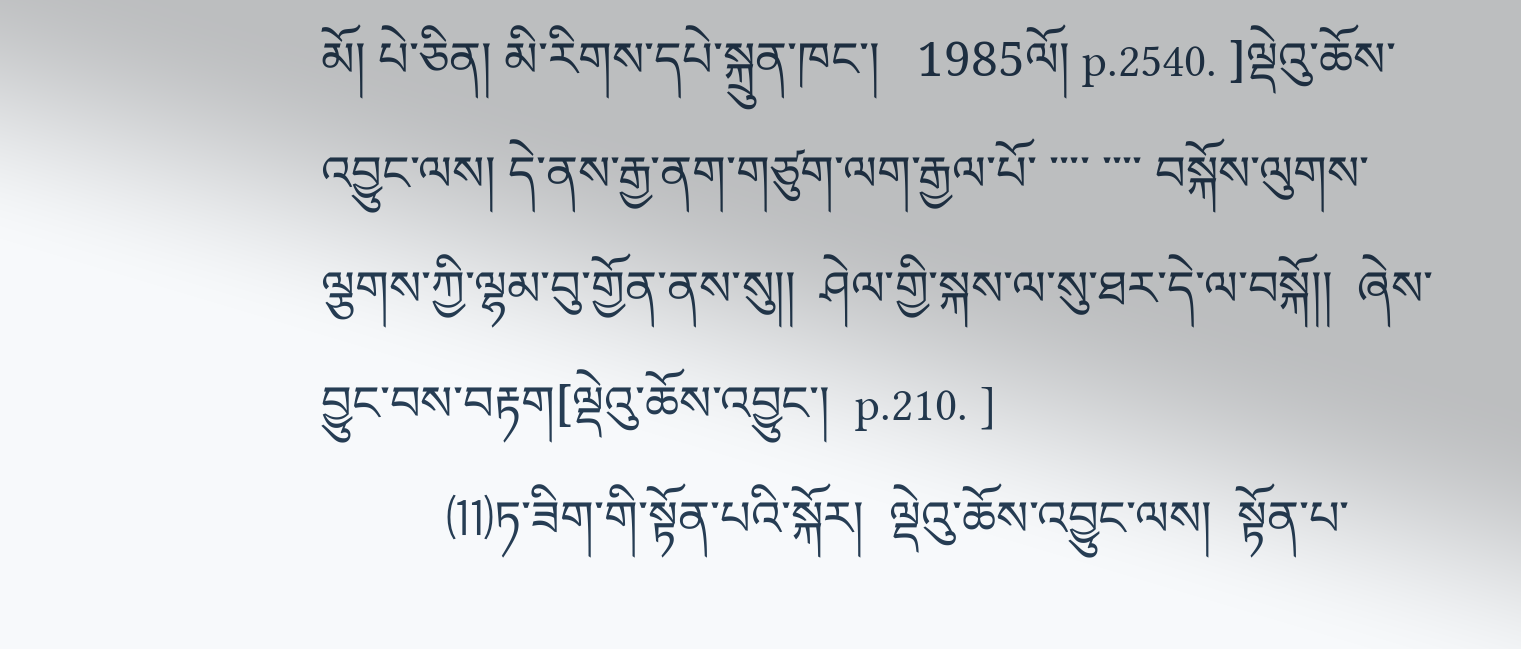མོ། པེ་ཅིན། མི་རིགས་དཔེ་སྐྲུན་ཁང་།   1985ལོ། p.2540. ]ལྡེའུ་ཆོས་འབྱུང་ལས། དེ་ནས་རྒྱ་ནག་གཙུག་ལག་རྒྱལ་པོ་ ་་་་ ་་་་ བསྐོས་ལུགས་ལྕགས་ཀྱི་ལྷམ་བུ་གྱོན་ནས་སུ།།  ཤེལ་གྱི་སྐས་ལ་སུ་ཐར་དེ་ལ་བསྐོ།།  ཞེས་བྱུང་བས་བརྟག[ལྡེའུ་ཆོས་འབྱུང་།  p.210. ]
          ⑾ཏ་ཟིག་གི་སྟོན་པའི་སྐོར།  ལྡེའུ་ཆོས་འབྱུང་ལས།  སྟོན་པ་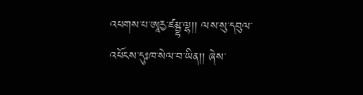འཕགས་པ་ཨཱརྱ་ཛམྦྷ་ལྷ།། ལས་སུ་དབུལ་འཕོངས་དུཿཁ་སེལ་བ་ཡིན།། ཞེས་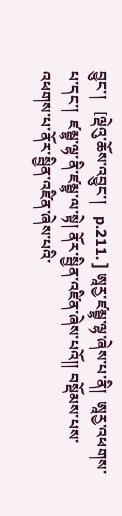བྱུང་།   [ལྡེའུ་ཆོས་འབྱུང་།   p.211. ] ཨཱརྱ་ཛམྦྷ་ལྷ་ཞེས་པ་ནི།  ཨཱརྱ་འཕགས་པ་དང་།  ཛམྦྷ་ལྷ་ནི་ཛམྦྷ་ལ་སྟེ། ནོར་སྦྱིན་འཛིན་ཞེས་པའོ།། བསྡོམས་པས་འཕགས་པ་ནོར་སྦྱིན་འཛིན་ཞེས་པའི་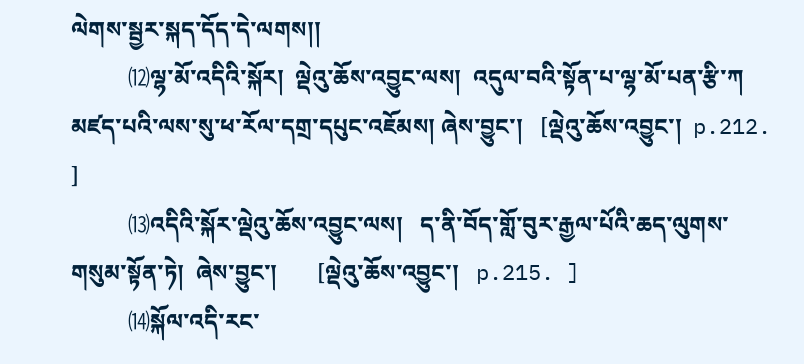ལེགས་སྦྱར་སྐད་དོད་དེ་ལགས།།
          ⑿ལྷ་མོ་འདིའི་སྐོར།  ལྡེའུ་ཆོས་འབྱུང་ལས།  འདུལ་བའི་སྟོན་པ་ལྷ་མོ་པན་རྩི་ཀ   མཛད་པའི་ལས་སུ་ཕ་རོལ་དགྲ་དཔུང་འཇོམས། ཞེས་བྱུང་།   [ལྡེའུ་ཆོས་འབྱུང་།  p.212. ]
          ⒀འདིའི་སྐོར་ལྡེའུ་ཆོས་འབྱུང་ལས།   ད་ནི་བོད་གློ་བུར་རྒྱལ་པོའི་ཆད་ལུགས་གསུམ་སྟོན་ཏེ།  ཞེས་བྱུང་།       [ལྡེའུ་ཆོས་འབྱུང་།   p.215. ]
          ⒁སྐོལ་འདི་རང་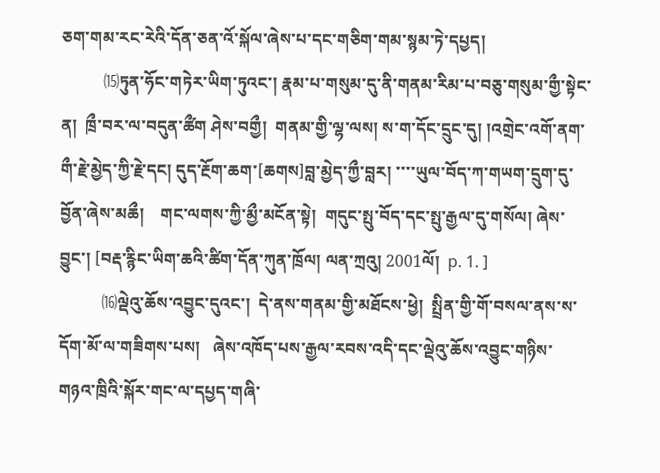ཅག་གམ་རང་རེའི་དོན་ཅན་འོ་སྐོལ་ཞེས་པ་དང་གཅིག་གམ་སྙམ་ཏེ་དཔྱད།
          ⒂ཏུན་ཧོང་གཏེར་ཡིག་ཏུའང་། རྣམ་པ་གསུམ་དུ་ནི་གནམ་རིམ་པ་བཅུ་གསུམ་གྱྀ་སྟེང་ན།  ཁྲྀ་བར་ལ་བདུན་ཚྀག ཤེས་བགྱྀ།  གནམ་གྱི་ལྷ་ལས། ས་ག་དོང་དྲུང་དུ། །འགྲེང་འགོ་ནག་གྀ་རྗེ་མྱེད་ཀྱི་རྗེ་དང། དུད་རྔོག་ཆག་[ཆགས]བླ་མྱེད་ཀྱྀ་བླར། ་་་་ཡུལ་བོད་ཀ་གཡག་དྲུག་དུ་བྱོན་ཞེས་མཆྀ།    གང་ལགས་ཀྱི་མྱྀ་མངོན་སྟེ།  གདུང་སྤུ་བོད་དང་སྤུ་རྒྱལ་དུ་གསོལ། ཞེས་བྱུང་། [བརྡ་རྙིང་ཡིག་ཆའི་ཚིག་དོན་ཀུན་ཁྲོལ། ལན་ཀྲའུ། 2001ལོ།  p. 1. ]
          ⒃ལྡེའུ་ཆོས་འབྱུང་དུའང་།  དེ་ནས་གནམ་གྱི་མཐོངས་ཕྱེ།  སྤྲིན་གྱི་གོ་བསལ་ནས་ས་དོག་མོ་ལ་གཟིགས་པས།   ཞེས་འཁོད་པས་རྒྱལ་རབས་འདི་དང་ལྡེའུ་ཆོས་འབྱུང་གཉིས་གཉའ་ཁྲིའི་སྐོར་གང་ལ་དཔྱད་གཞི་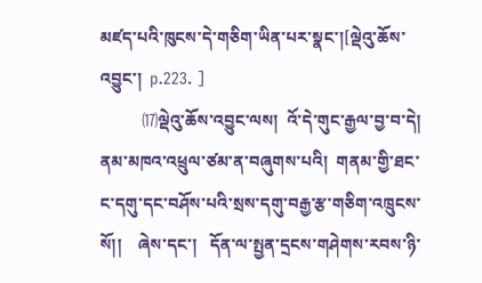མཛད་པའི་ཁུངས་དེ་གཅིག་ཡིན་པར་སྣང་།[ལྡེའུ་ཆོས་འབྱུང་།  p.223. ]
          ⒄ལྡེའུ་ཆོས་འབྱུང་ལས།  འོ་དེ་གུང་རྒྱལ་བྱ་བ་དེ།  ནམ་མཁའ་འཕྲུལ་ཙམ་ན་བཞུགས་པའི།  གནམ་གྱི་ཐང་ང་དགུ་དང་བཤོས་པའི་སྲས་དགུ་བརྒྱ་རྩ་གཅིག་འཁྲུངས་སོ།།    ཞེས་དང་།   དོན་ལ་སྤྱན་དྲངས་གཤེགས་རབས་ཉི་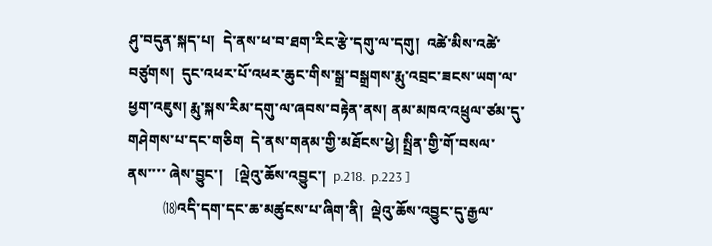ཤུ་བདུན་སྐད་པ།  དེ་ནས་ཕ་བ་ཐག་རིང་རྩེ་དགུ་ལ་དགུ།  འཚེ་མིས་འཚེ་བཙུགས།  དུང་འཕར་པོ་འཕར་ཆུང་གིས་སྒྲ་བསྒྲགས་རྨུ་འབྲང་ཟངས་ཡག་ལ་ཕྱག་འཇུས། རྨུ་སྐས་རིམ་དགུ་ལ་ཞབས་བརྟེན་ནས། ནམ་མཁའ་འཕྲུལ་ཙམ་དུ་གཤེགས་པ་དང་གཅིག  དེ་ནས་གནམ་གྱི་མཐོངས་ཕྱེ། སྤྲིན་གྱི་གོ་བསལ་ནས་་་་ ཞེས་བྱུང་།   [ལྡེའུ་ཆོས་འབྱུང་།  p.218.  p.223 ]
          ⒅འདི་དག་དང་ཆ་མཚུངས་པ་ཞིག་ནི།  ལྡེའུ་ཆོས་འབྱུང་དུ་རྒྱལ་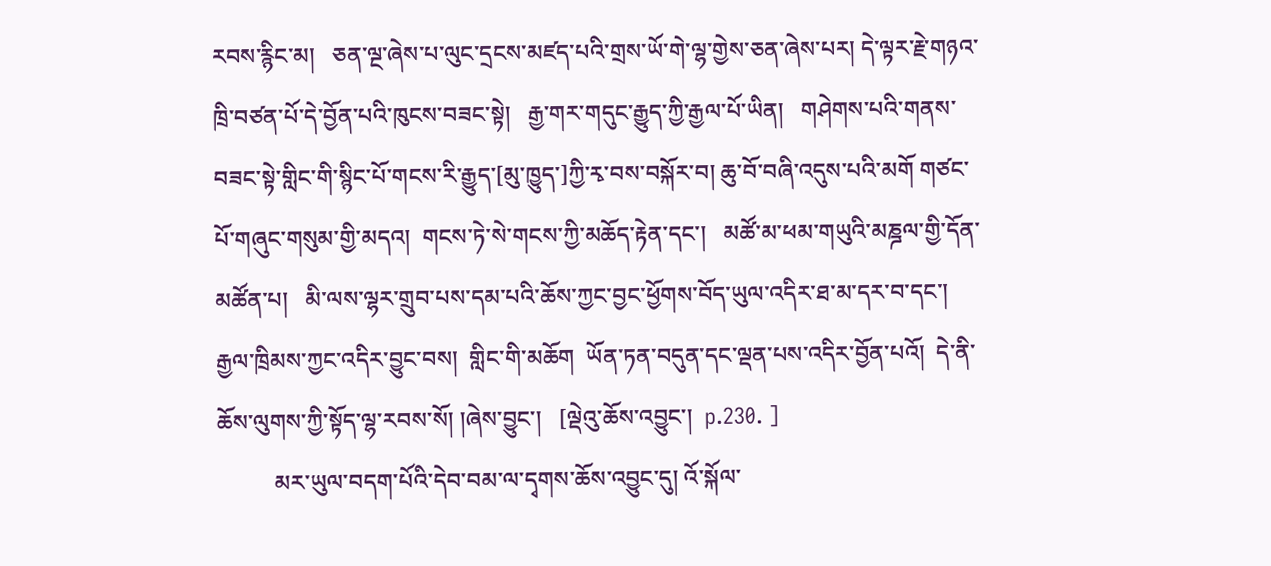རབས་རྙིང་མ།   ཅན་ལྔ་ཞེས་པ་ལུང་དྲངས་མཛད་པའི་གྲས་ཡོ་གེ་ལྷ་གྱེས་ཅན་ཞེས་པར། དེ་ལྟར་རྗེ་གཉའ་ཁྲི་བཙན་པོ་དེ་བྱོན་པའི་ཁུངས་བཟང་སྟེ།   རྒྱ་གར་གདུང་རྒྱུད་ཀྱི་རྒྱལ་པོ་ཡིན།   གཤེགས་པའི་གནས་བཟང་སྟེ་གླིང་གི་སྙིང་པོ་གངས་རི་རྒྱུད་[མུ་ཁྱུད་]ཀྱི་རྭ་བས་བསྐོར་བ། ཆུ་བོ་བཞི་འདུས་པའི་མགོ གཙང་པོ་གཞུང་གསུམ་གྱི་མདའ།  གངས་ཏེ་སེ་གངས་ཀྱི་མཆོད་རྟེན་དང་།   མཚོ་མ་ཕམ་གཡུའི་མཎྜལ་གྱི་དོན་མཚོན་པ།   མི་ལས་ལྷར་གྲུབ་པས་དམ་པའི་ཆོས་ཀྱང་བྱང་ཕྱོགས་བོད་ཡུལ་འདིར་ཐ་མ་དར་བ་དང་།  རྒྱལ་ཁྲིམས་ཀྱང་འདིར་བྱུང་བས།  གླིང་གི་མཆོག  ཡོན་ཏན་བདུན་དང་ལྡན་པས་འདིར་བྱོན་པའོ།  དེ་ནི་ཆོས་ལུགས་ཀྱི་སྟོད་ལྷ་རབས་སོ། །ཞེས་བྱུང་།   [ལྡེའུ་ཆོས་འབྱུང་།  p.230. ]
          མར་ཡུལ་བདག་པོའི་དེབ་བམ་ལ་དྭགས་ཆོས་འབྱུང་དུ། འོ་སྐོལ་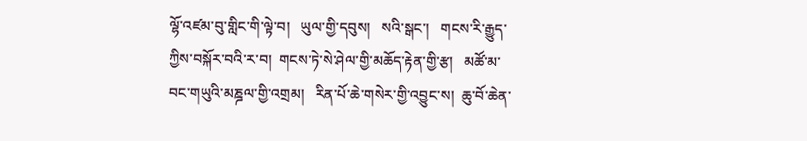ལྷོ་འཛམ་བུ་གླིང་གི་ལྟེ་བ།   ཡུལ་གྱི་དབུས།   སའི་སྒང་།   གངས་རི་རྒྱུད་ཀྱིས་བསྐོར་བའི་ར་བ།  གངས་ཏེ་སེ་ཤེལ་གྱི་མཆོད་རྟེན་གྱི་རྩ།   མཚོ་མ་བང་གཡུའི་མཎྜལ་གྱི་འགྲམ།   རིན་པོ་ཆེ་གསེར་གྱི་འབྱུང་ས།  ཆུ་བོ་ཆེན་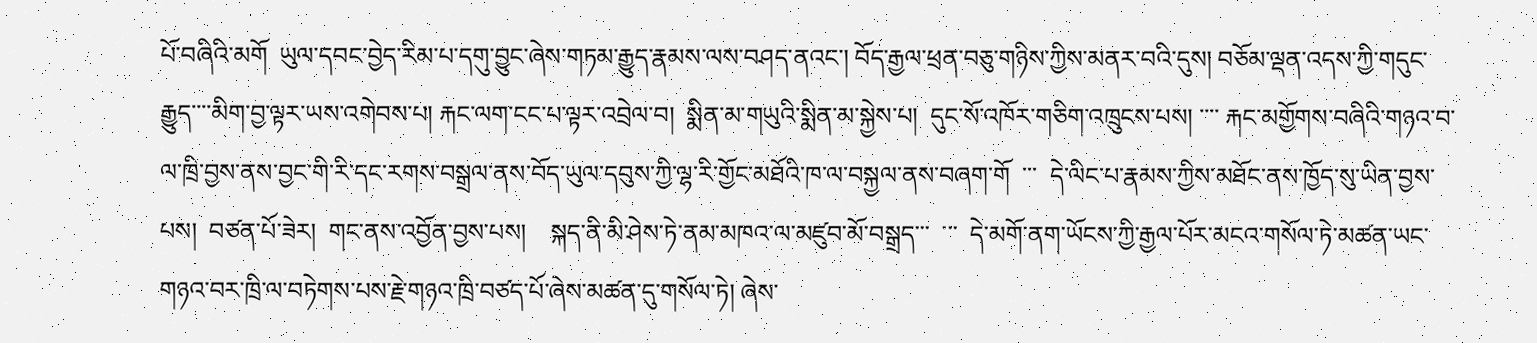པོ་བཞིའི་མགོ  ཡུལ་དབང་བྱེད་རིམ་པ་དགུ་བྱུང་ཞེས་གཏམ་རྒྱུད་རྣམས་ལས་བཤད་ནའང་། བོད་རྒྱལ་ཕྲན་བཅུ་གཉིས་ཀྱིས་མནར་བའི་དུས། བཅོམ་ལྡན་འདས་ཀྱི་གདུང་རྒྱུད་་་་མིག་བྱ་ལྟར་ཡས་འགེབས་པ། རྐང་ལག་ངང་པ་ལྟར་འབྲེལ་བ།  སྨིན་མ་གཡུའི་སྨིན་མ་སྐྱེས་པ།  དུང་སོ་འཁོར་གཅིག་འཁྲུངས་པས། ་་་་ རྐང་མགྱོགས་བཞིའི་གཉའ་བ་ལ་ཁྲི་བྱས་ནས་བྱང་གི་རི་དང་རགས་བསྒྲལ་ནས་བོད་ཡུལ་དབུས་ཀྱི་ལྷ་རི་གྱོང་མཐོའི་ཁ་ལ་བསྐྱལ་ནས་བཞག་གོ  ་་་  དེ་ལིང་པ་རྣམས་ཀྱིས་མཐོང་ནས་ཁྱོད་སུ་ཡིན་བྱས་པས།  བཙན་པོ་ཟེར།  གང་ནས་འབྱོན་བྱས་པས།    སྐད་ནི་མི་ཤེས་ཏེ་ནམ་མཁའ་ལ་མཛུབ་མོ་བསྒྲད་་་  ་་་  དེ་མགོ་ནག་ཡོངས་ཀྱི་རྒྱལ་པོར་མངའ་གསོལ་ཏེ་མཚན་ཡང་གཉའ་བར་ཁྲི་ལ་བཏེགས་པས་རྗེ་གཉའ་ཁྲི་བཙད་པོ་ཞེས་མཚན་དུ་གསོལ་ཏེ། ཞེས་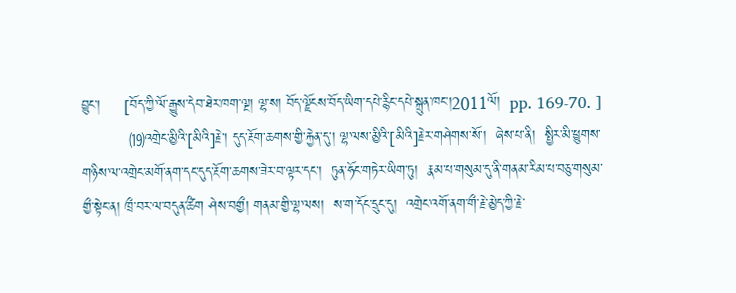བྱུང་།     [བོད་ཀྱི་ལོ་རྒྱུས་དེབ་ཐེར་ཁག་ལྔ། ལྷ་ས། བོད་ལྗོངས་བོད་ཡིག་དཔེ་རྙིང་དཔེ་སྐྲུན་ཁང་།2011ལོ།  pp. 169-70. ]
          ⒆འགྲེང་མྱིའི་[མིའི]རྗེ་། དུད་རྔོག་ཆགས་གྱི་རྐྱེན་དུ་། ལྷ་ལས་མྱིའི་[མིའི]རྗེར་གཤེགས་སོ་།  ཞེས་པ་ནི།  སྤྱིར་མི་ཕྱུགས་གཉིས་ལ་འགྲེང་མགོ་ནག་དང་དུད་རྔོག་ཆགས་ཟེར་བ་ལྟར་དང་།  ཏུན་ཧོང་གཏེར་ཡིག་ཏུ།  རྣམ་པ་གསུམ་དུ་ནི་གནམ་རིམ་པ་བཅུ་གསུམ་གྱྀ་སྟེང་ན། ཁྲྀ་བར་ལ་བདུན་ཚྀག ཤེས་བགྱྀ། གནམ་གྱི་ལྷ་ལས།  ས་ག་དོང་དྲུང་དུ།  འགྲེང་འགོ་ནག་གྀ་རྗེ་མྱེད་ཀྱི་རྗེ་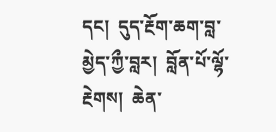དང།  དུད་རྔོག་ཆག་བླ་མྱེད་ཀྱྀ་བླར།  བློན་པོ་ལྷོ་རྔེགས།  ཆེན་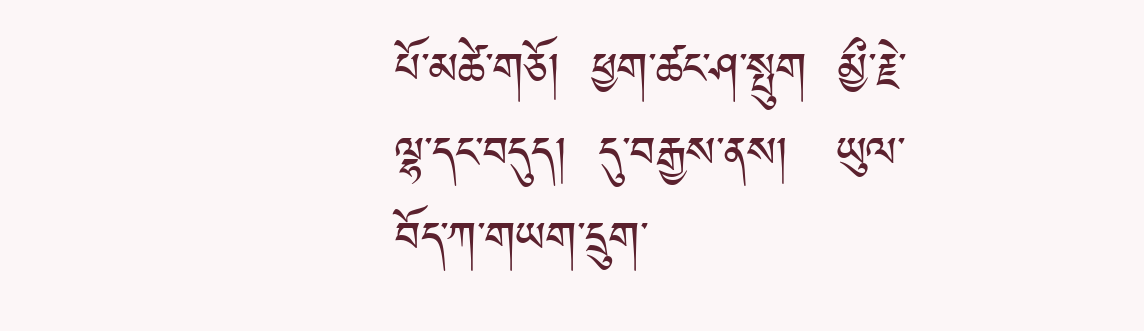པོ་མཚེ་གཅོ།  ཕྱག་ཚང་ཤ་སྤུག  མྱྀ་རྗེ་ལྷ་དང་བདུད།  དུ་བརྒྱས་ནས།   ཡུལ་བོད་ཀ་གཡག་དྲུག་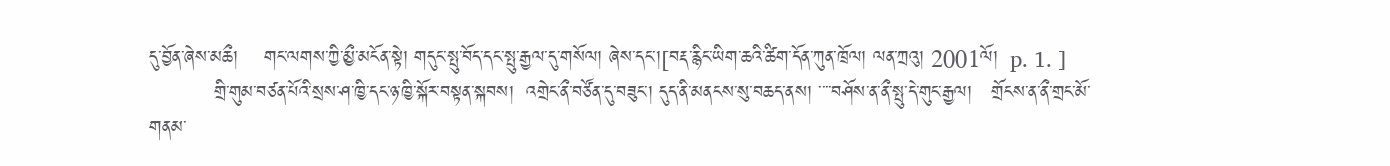དུ་བྱོན་ཞེས་མཆྀ།    གང་ལགས་ཀྱི་མྱྀ་མངོན་སྟེ། གདུང་སྤུ་བོད་དང་སྤུ་རྒྱལ་དུ་གསོལ། ཞེས་དང་།[བརྡ་རྙིང་ཡིག་ཆའི་ཚིག་དོན་ཀུན་ཁྲོལ། ལན་ཀྲའུ། 2001ལོ།  p. 1. ]
          གྲི་གུམ་བཙན་པོའི་སྲས་ཤ་ཁྱི་དང་ཉ་ཁྱི་སྐོར་བསྟན་སྐབས།  འགྲེང་ནྀ་བཙོན་དུ་བཟུང་། དུད་ནི་མནངས་སུ་བཆད་ནས། ་་་་བཤོས་ན་ནྀ་སྤུ་དེ་གུང་རྒྱལ།   གྲོངས་ན་ནྀ་གྲང་མོ་གནམ་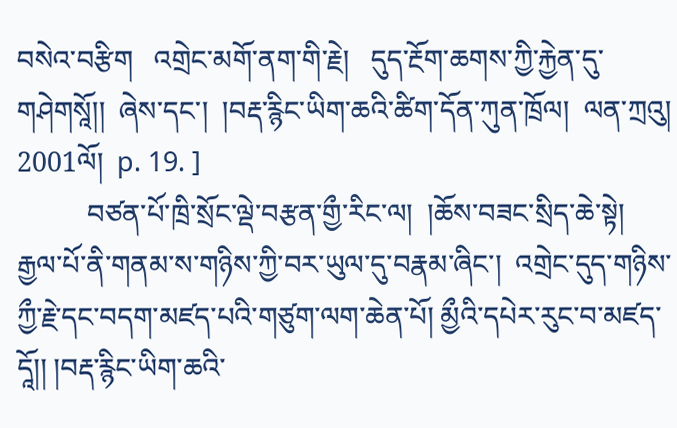བསེའ་བརྩིག   འགྲེང་མགོ་ནག་གི་རྗེ།   དུད་རྔོག་ཆགས་ཀྱི་རྐྱེན་དུ་གཤེགསཱོ།།  ཞེས་དང་།  །བརྡ་རྙིང་ཡིག་ཆའི་ཚིག་དོན་ཀུན་ཁྲོལ།  ལན་ཀྲའུ། 2001ལོ།  p. 19. ]
          བཙན་པོ་ཁྲི་སྲོང་ལྡེ་བརྩན་གྱྀ་རིང་ལ།  །ཆོས་བཟང་སྲིད་ཆེ་སྟེ།     རྒྱལ་པོ་ནི་གནམ་ས་གཉིས་ཀྱི་བར་ཡུལ་དུ་བརྣམ་ཞིང་།  འགྲེང་དུད་གཉིས་ཀྱྀ་རྗེ་དང་བདག་མཛད་པའི་གཙུག་ལག་ཆེན་པོ། མྱྀའི་དཔེར་རུང་བ་མཛད་དཱོ།། །བརྡ་རྙིང་ཡིག་ཆའི་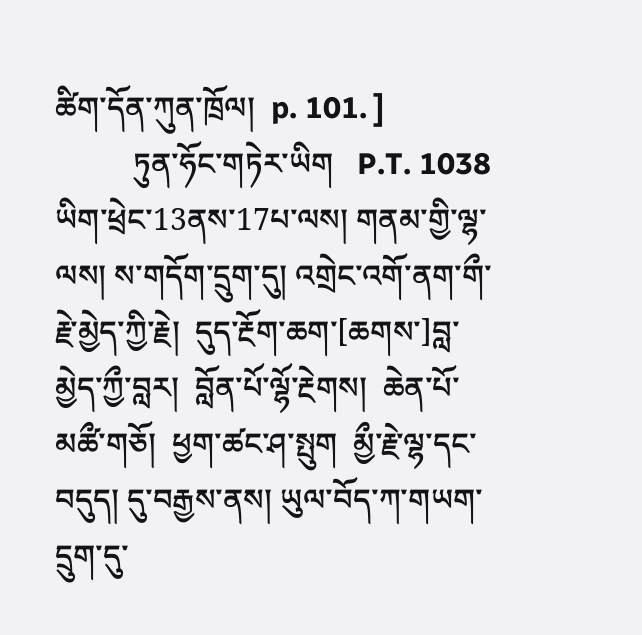ཚིག་དོན་ཀུན་ཁྲོལ།  p. 101. ]
          ཏུན་ཧོང་གཏེར་ཡིག   P.T. 1038  ཡིག་ཕྲེང་13ནས་17པ་ལས། གནམ་གྱི་ལྷ་ལས། ས་གདོག་དྲུག་དུ། འགྲེང་འགོ་ནག་གྀ་རྗེ་མྱེད་ཀྱི་རྗེ།  དུད་རྔོག་ཆག་[ཆགས་]བླ་མྱེད་ཀྱྀ་བླར།  བློན་པོ་ལྷོ་རྔེགས།  ཆེན་པོ་མཚྀ་གཅོ།  ཕྱག་ཚང་ཤ་སྤུག  མྱྀ་རྗེ་ལྷ་དང་བདུད། དུ་བརྒྱས་ནས། ཡུལ་བོད་ཀ་གཡག་དྲུག་དུ་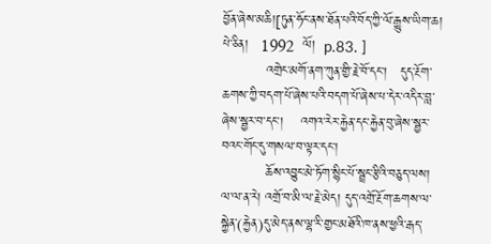བྱོན་ཞེས་མཆི།[ཏུན་ཧོང་ནས་ཐོན་པའི་བོད་ཀྱི་ལོ་རྒྱུས་ཡིག་ཆ། པེ་ཅིན།   1992  ལོ།  p.83. ]
          འགྲེང་མགོ་ནག་ཀུན་གྱི་རྗེ་བོ་དང་།   དུད་རྔོག་ཆགས་ཀྱི་བདག་པོ་ཞེས་པའི་བདག་པོ་ཞེས་པ་དེར་འདིར་བླ་ཞེས་སྦྱར་བ་དང་།    འགའ་རེར་རྐྱེན་དང་རྐྱེན་བུ་ཞེས་སྦྱར་བའང་གོང་དུ་གསལ་བ་ལྟར་དང་།
          ཆོས་འབྱུང་མེ་ཏོག་སྙིང་པོ་སྦྲང་རྩིའི་བཅུད་ལས།  ལ་ལ་ན་རེ། འགྲོ་བ་མི་ལ་རྗེ་མེད། དུད་འགྲོ་རྔོག་ཆགས་ལ་སྐྱེན་(རྐྱེན)དུ་མེད་ནས་ལྷ་རི་གྱང་མཐོའི་ཁ་ནས་ཕྱའི་རྒད་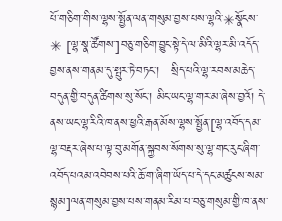པོ་གཅིག་གིས་ལྷས་སྤྱོན་ལན་གསུམ་བྱས་པས་ལྷའི་✳སྣོངས་✳ [ལྷ་སྣ་ཚོགས་]བཅུ་གཅིག་བྱུང་སྟེ་དེ་ལ་མིའི་ལྷར་མི་འདོད་བྱས་ནས་གནམ་དུ་སྤུར་ཏེ་བཏང་།   སྲིད་པའི་ལྷ་རབས་མཆེད་བདུན་གྱི་བདུན་ཚིགས་སུ་སོང་། མིང་ཡང་ལྷ་གར་མ་ཞེས་བྱའོ། དེ་ནས་ཡང་ལྷ་རིའི་ཁ་ནས་ཕྱའི་རྒན་མོས་ལྷས་སྤྱོན་[ལྷ་འབོད་དམ་ལྷ་བརྡར་ཞེས་པ་ལྟ་བུ་མགོན་སྐྱབས་སོགས་སུ་ལྷ་གང་རུང་ཞིག་འབོད་པའམ་འབེབས་པའི་ཆོ་ག་ཞིག་ཡོད་པ་དེ་དང་མཚུངས་སམ་སྙམ]ལན་གསུམ་བྱས་པས་གནམ་རིམ་པ་བཅུ་གསུམ་གྱི་ཁ་ནས་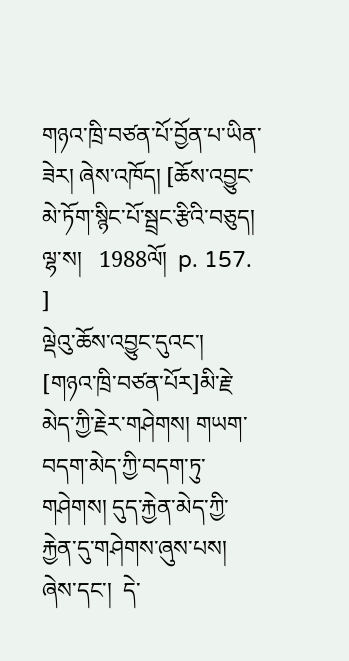གཉའ་ཁྲི་བཙན་པོ་བྱོན་པ་ཡིན་ཟེར། ཞེས་འཁོད། [ཆོས་འབྱུང་མེ་ཏོག་སྙིང་པོ་སྦྲང་རྩིའི་བཅུད། ལྷ་ས།   1988ལོ།  p. 157. ]
ལྡེའུ་ཆོས་འབྱུང་དུའང་།   [གཉའ་ཁྲི་བཙན་པོར]མི་རྗེ་མེད་ཀྱི་རྗེར་གཤེགས། གཡག་བདག་མེད་ཀྱི་བདག་ཏུ་གཤེགས། དུད་རྐྱེན་མེད་ཀྱི་རྐྱེན་དུ་གཤེགས་ཞུས་པས།  ཞེས་དང་།  དེ་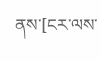ནས་[ངར་ལས་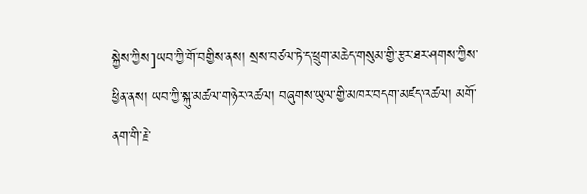སྐྱེས་ཀྱིས]ཡབ་ཀྱི་གོ་བགྱིས་ནས། སྲས་བཙལ་ཏེ་ད་ཕྲུག་མཆེད་གསུམ་གྱི་རྩར་ཐར་ཤགས་ཀྱིས་ཕྱིན་ནས། ཡབ་ཀྱི་སྐུ་མཚལ་གཉེར་འཚལ། བཞུགས་ཡུལ་གྱི་མཁར་བདག་མཛད་འཚལ། མགོ་ནག་གི་རྗེ་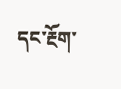དང་རྔོག་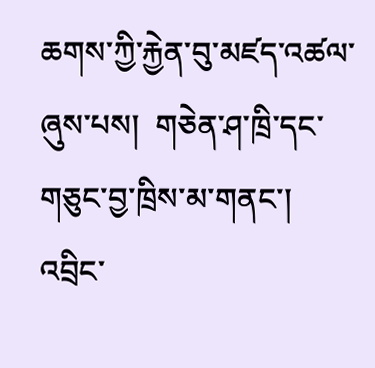ཆགས་ཀྱི་རྐྱེན་བུ་མཛད་འཚལ་ཞུས་པས།  གཅེན་ཤ་ཁྲི་དང་གཅུང་བྱ་ཁྲིས་མ་གནང་།    འབྲིང་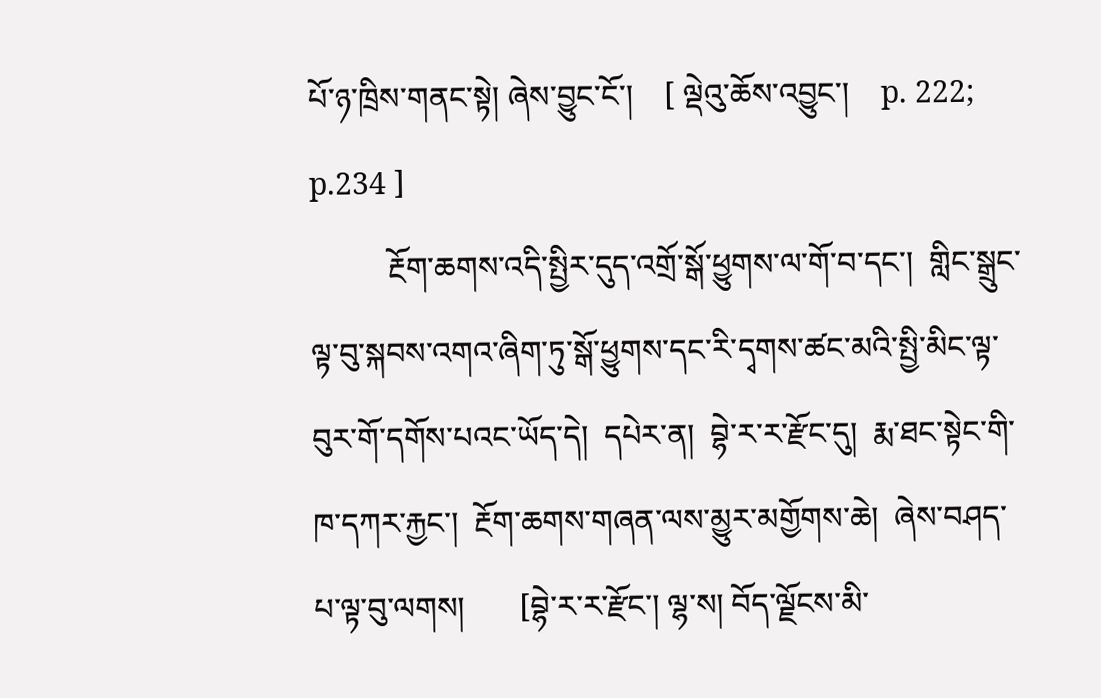པོ་ཉ་ཁྲིས་གནང་སྟེ། ཞེས་བྱུང་ངོ་།    [ ལྡེའུ་ཆོས་འབྱུང་།    p. 222;  p.234 ]
          རྔོག་ཆགས་འདི་སྤྱིར་དུད་འགྲོ་སྒོ་ཕྱུགས་ལ་གོ་བ་དང་།  གླིང་སྒྲུང་ལྟ་བུ་སྐབས་འགའ་ཞིག་ཏུ་སྒོ་ཕྱུགས་དང་རི་དྭགས་ཚང་མའི་སྤྱི་མིང་ལྟ་བུར་གོ་དགོས་པའང་ཡོད་དེ།  དཔེར་ན།  བྷེ་ར་ར་རྫོང་དུ།  རྨ་ཐང་སྟེང་གི་ཁ་དཀར་རྐྱང་།  རྔོག་ཆགས་གཞན་ལས་མྱུར་མགྱོགས་ཆེ།  ཞེས་བཤད་པ་ལྟ་བུ་ལགས།       [བྷེ་ར་ར་རྫོང་། ལྷ་ས། བོད་ལྗོངས་མི་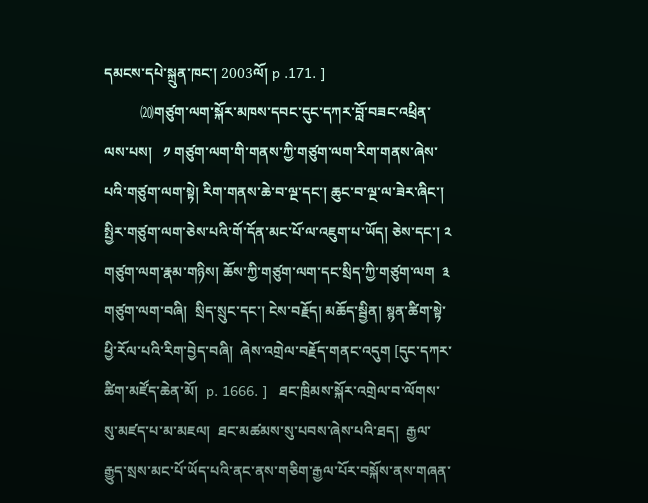དམངས་དཔེ་སྐྲུན་ཁང་། 2003ལོ། p .171. ]
          ⒇གཙུག་ལག་སྐོར་མཁས་དབང་དུང་དཀར་བློ་བཟང་འཕྲིན་ལས་པས།   ༡ གཙུག་ལག་གི་གནས་ཀྱི་གཙུག་ལག་རིག་གནས་ཞེས་པའི་གཙུག་ལག་སྟེ། རིག་གནས་ཆེ་བ་ལྔ་དང་། ཆུང་བ་ལྔ་ལ་ཟེར་ཞིང་།  སྤྱིར་གཙུག་ལག་ཅེས་པའི་གོ་དོན་མང་པོ་ལ་འཇུག་པ་ཡོད། ཅེས་དང་། ༢ གཙུག་ལག་རྣམ་གཉིས། ཆོས་ཀྱི་གཙུག་ལག་དང་སྲིད་ཀྱི་གཙུག་ལག  ༣ གཙུག་ལག་བཞི།  སྲིད་སྲུང་དང་། ངེས་བརྗོད། མཆོད་སྦྱིན། སྙན་ཚིག་སྟེ་ཕྱི་རོལ་པའི་རིག་བྱེད་བཞི།  ཞེས་འགྲེལ་བརྗོད་གནང་འདུག [དུང་དཀར་ཚིག་མཛོད་ཆེན་མོ།  p. 1666. ]   ཐང་ཁྲིམས་སྐོར་འགྲེལ་བ་ལོགས་སུ་མཛད་པ་མ་མཇལ།  ཐང་མཚམས་སུ་པབས་ཞེས་པའི་ཐད།  རྒྱལ་རྒྱུད་སྲས་མང་པོ་ཡོད་པའི་ནང་ནས་གཅིག་རྒྱལ་པོར་བསྐོས་ནས་གཞན་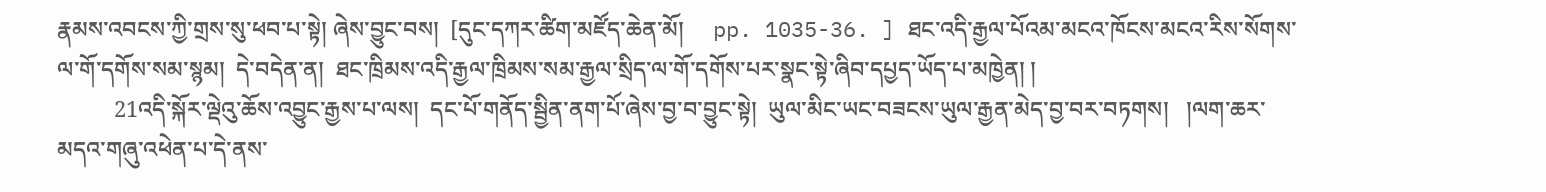རྣམས་འབངས་ཀྱི་གྲས་སུ་ཕབ་པ་སྟེ། ཞེས་བྱུང་བས།  [དུང་དཀར་ཚིག་མཛོད་ཆེན་མོ།     pp. 1035-36. ] ཐང་འདི་རྒྱལ་པོའམ་མངའ་ཁོངས་མངའ་རིས་སོགས་ལ་གོ་དགོས་སམ་སྙམ།  དེ་བདེན་ན།  ཐང་ཁྲིམས་འདི་རྒྱལ་ཁྲིམས་སམ་རྒྱལ་སྲིད་ལ་གོ་དགོས་པར་སྣང་སྟེ་ཞིབ་དཔྱད་ཡོད་པ་མཁྱེན། །
          21འདི་སྐོར་ལྡེའུ་ཆོས་འབྱུང་རྒྱས་པ་ལས།  དང་པོ་གནོད་སྦྱིན་ནག་པོ་ཞེས་བྱ་བ་བྱུང་སྟེ།  ཡུལ་མིང་ཡང་བཟངས་ཡུལ་རྒྱན་མེད་བྱ་བར་བཏགས།   །ལག་ཆར་མདའ་གཞུ་འཕེན་པ་དེ་ནས་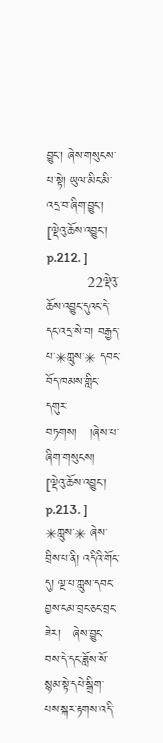བྱུང་། ཞེས་གསུངས་པ་སྟེ། ཡུལ་མིང་མི་འདྲ་བ་ཞིག་བྱུང་།   [ལྡེའུ་ཆོས་འབྱུང་།  p.212. ]
          22ལྡེའུ་ཆོས་འབྱུང་དུའང་དེ་དང་འདྲ་སེ་བ། བརྒྱད་པ་✳ཀླུས་✳ དབང་བོད་ཁམས་གླིང་དགུར་བཏགས།   །ཞེས་པ་ཞིག་གསུངས།    [ལྡེའུ་ཆོས་འབྱུང་།   p.213. ]  ✳ཀླུས་✳ ཞེས་བྲིས་པ་ནི། འདིའི་གོང་དུ། ལྔ་པ་ཀླུས་དབང་བྱས་ངམ་བྲང་ཅང་བྲང་ཟེར།   ཞེས་བྱུང་བས་དེ་དང་ཟློས་སོ་སྙམ་སྟེ་དཔེ་སྒྲིག་པས་སྐར་རྟགས་འདི་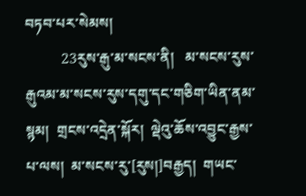བཏབ་པར་སེམས།
          23རུས་རྒུ་མ་སངས་ནི།   མ་སངས་རུས་རྒུའམ་མ་སངས་རུས་དགུ་དང་གཅིག་ཡིན་ནམ་སྙམ།  གྲངས་འདྲེན་སྐོར།  ལྡེའུ་ཆོས་འབྱུང་རྒྱས་པ་ལས།  མ་སངས་རུ་[རུས།]བརྒྱད།  གཡང་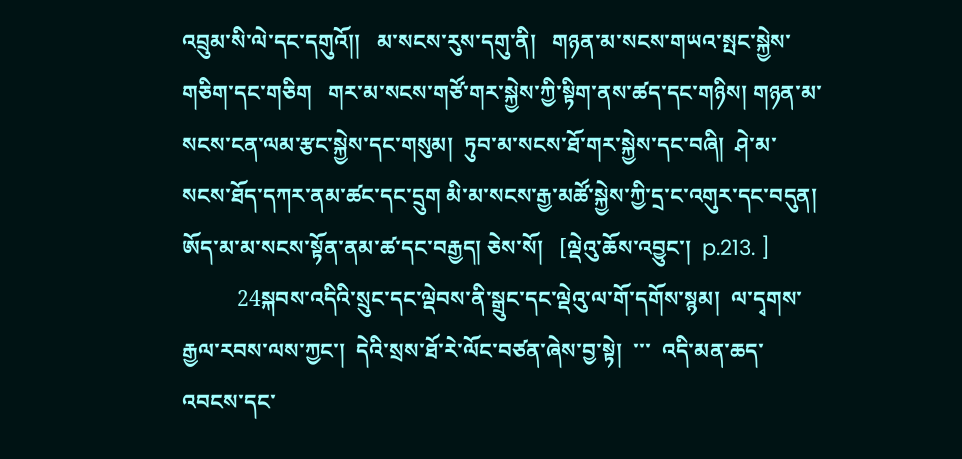འབྲུམ་སི་ལེ་དང་དགུའོ།།   མ་སངས་རུས་དགུ་ནི།   གཉན་མ་སངས་གཡའ་སྤང་སྐྱེས་གཅིག་དང་གཅིག   གར་མ་སངས་གཙོ་གར་སྐྱེས་ཀྱི་སྟིག་ནས་ཚད་དང་གཉིས། གཉན་མ་སངས་ངན་ལམ་རྩང་སྐྱེས་དང་གསུམ།  ཏུབ་མ་སངས་ཐོ་གར་སྐྱེས་དང་བཞི།  ཤེ་མ་སངས་ཐོད་དཀར་ནམ་ཚང་དང་དྲུག མི་མ་སངས་རྒྱ་མཚོ་སྐྱེས་ཀྱི་དྲ་ང་འགུར་དང་བདུན།   ཨོད་མ་མ་སངས་སྟོན་ནམ་ཚ་དང་བརྒྱད། ཅེས་སོ།   [ལྡེའུ་ཆོས་འབྱུང་།  p.213. ]
          24སྐབས་འདིའི་སྲུང་དང་ལྡེབས་ནི་སྒྲུང་དང་ལྡེའུ་ལ་གོ་དགོས་སྙམ།  ལ་དྭགས་རྒྱལ་རབས་ལས་ཀྱང་།  དེའི་སྲས་ཐོ་རེ་ལོང་བཙན་ཞེས་བྱ་སྟེ།  ་་་  འདི་མན་ཆད་འབངས་དང་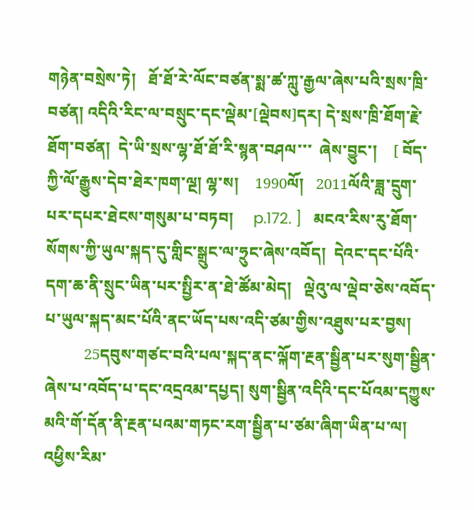གཉེན་བསྲེས་ཏེ།   ཐོ་ཐོ་རེ་ལོང་བཙན་སྨ་ཚ་ཀླུ་རྒྱལ་ཞེས་པའི་སྲས་ཁྲི་བཙན། འདིའི་རིང་ལ་བསྲུང་དང་ལྡེམ་[ལྡེབས]དར། དེ་སྲས་ཁྲི་ཐོག་རྗེ་ཐོག་བཙན།  དེ་ཡི་སྲས་ལྷ་ཐོ་ཐོ་རི་སྙན་བཤལ་་་  ཞེས་བྱུང་།    [ བོད་ཀྱི་ལོ་རྒྱུས་དེབ་ཐེར་ཁག་ལྔ། ལྷ་ས།    1990ལོ།   2011ལོའི་ཟླ་དྲུག་པར་དཔར་ཐེངས་གསུམ་པ་བཏབ།     p.172. ]   མངའ་རིས་རུ་ཐོག་སོགས་ཀྱི་ཡུལ་སྐད་དུ་གླིང་སྒྲུང་ལ་ཧྲུང་ཞེས་འབོད།  དེའང་དང་པོའི་དག་ཆ་ནི་སྲུང་ཡིན་པར་སྤྱིར་ན་ཐེ་ཚོམ་མེད།   ལྡེའུ་ལ་ལྡེབ་ཅེས་འབོད་པ་ཡུལ་སྐད་མང་པོའི་ནང་ཡོད་པས་འདི་ཙམ་གྱིས་འཐུས་པར་བྱས།
          25དབུས་གཙང་བའི་པལ་སྐད་ནང་ལྐོག་རྔན་སྦྱིན་པར་སུག་སྦྱིན་ཞེས་པ་འབོད་པ་དང་འདྲའམ་དཔྱད། སུག་སྦྱིན་འདིའི་དང་པོའམ་དཀྱུས་མའི་གོ་དོན་ནི་རྔན་པའམ་གཏང་རག་སྦྱིན་པ་ཙམ་ཞིག་ཡིན་པ་ལ།   འཕྱིས་རིམ་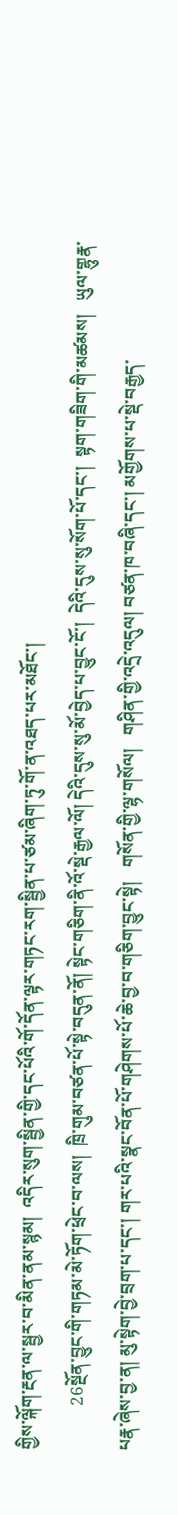གྱིས་ལྐོག་རྔན་ལ་སྦྱར་བ་མིན་ནམ་སྙམ།  འདིར་སུག་སྦྱིན་གྱི་དང་པོའི་གོ་དོན་ལྟར་གཏང་རག་སྦྱིན་པ་ཙམ་ཞིག་ཏུ་གོ་ན་འཐད་པར་མཐོང་།
          26སྔོན་བྱུང་གི་གཏམ་མེ་ཏོག་ཕྲེང་བ་ལས།  ཁྲི་གུམ་བཙན་པོ་སྟེ་བདུན་ནོ། སྟེང་གཅིག་ནི་འོ་སྡེ་རྒྱལ་ལོ། དེའི་དུས་སུ་མོ་བྱེད་པ་བྱུང་ངོ་།  དེའི་དུས་སུ་སོག་པོ་དང་།  སྟག་གཟིག་གི་མཚམས།   ཡུལ་གྷུརྣ་པརྣ་ཞེས་བྱ་ན། མུ་སྟེག་བྱེ་བྲག་པ་དང་། གར་པའི་སྣང་བོན་པོ་གཤེགས་པོ་ཆེ་བྱ་བ་གཅིག་བྱུང་སྟེ།   གསོན་གྱི་ལྷ་གསོལ།   གཤིན་གྱི་འདྲེ་འདུལ། བཙན་ཁ་བཞི་དང་། མགྱོགས་པ་སྡེ་བརྒྱད་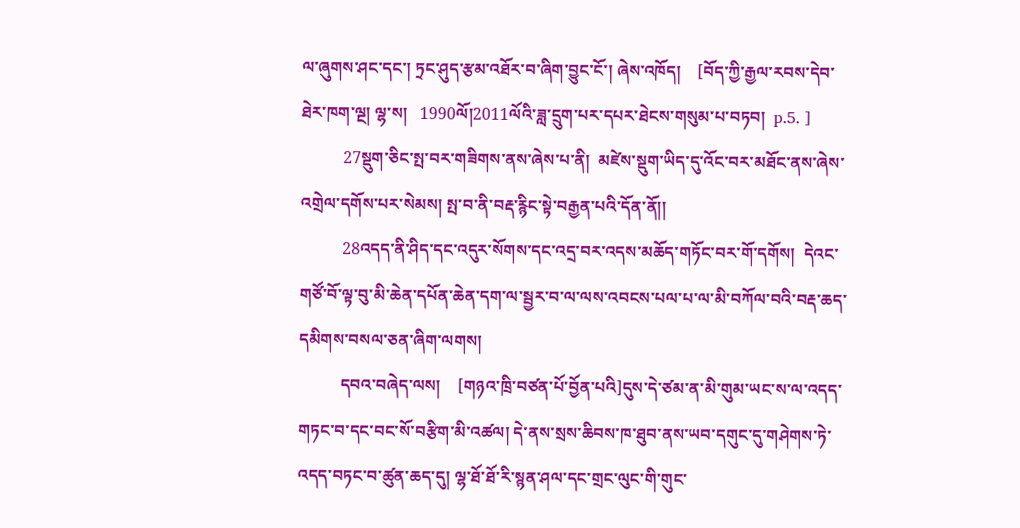ལ་ཞུགས་ཤང་དང་། ཏྲང་ཤུད་རྩམ་འཐོར་བ་ཞིག་བྱུང་ངོ་། ཞེས་འཁོད།    [བོད་ཀྱི་རྒྱལ་རབས་དེབ་ཐེར་ཁག་ལྔ། ལྷ་ས།   1990ལོ།2011ལོའི་ཟླ་དྲུག་པར་དཔར་ཐེངས་གསུམ་པ་བཏབ།  p.5. ]
          27སྡུག་ཅིང་སྤ་བར་གཟིགས་ནས་ཞེས་པ་ནི།  མཛེས་སྡུག་ཡིད་དུ་འོང་བར་མཐོང་ནས་ཞེས་འགྲེལ་དགོས་པར་སེམས། སྤ་བ་ནི་བརྡ་རྙིང་སྟེ་བརྒྱན་པའི་དོན་ནོ།།
          28འདད་ནི་ཤིད་དང་འདུར་སོགས་དང་འདྲ་བར་འདས་མཆོད་གཏོང་བར་གོ་དགོས།  དེའང་གཙོ་བོ་ལྟ་བུ་མི་ཆེན་དཔོན་ཆེན་དག་ལ་སྦྱར་བ་ལ་ལས་འབངས་པལ་པ་ལ་མི་བཀོལ་བའི་བརྡ་ཆད་དམིགས་བསལ་ཅན་ཞིག་ལགས།
          དབའ་བཞེད་ལས།    [གཉའ་ཁྲི་བཙན་པོ་བྱོན་པའི]དུས་དེ་ཙམ་ན་མི་གུམ་ཡང་ས་ལ་འདད་གཏང་བ་དང་བང་སོ་བརྩིག་མི་འཚལ། དེ་ནས་སྲས་ཆིབས་ཁ་ཐུབ་ནས་ཡབ་དགུང་དུ་གཤེགས་ཏེ་འདད་བཏང་བ་ཚུན་ཆད་དུ། ལྷ་ཐོ་ཐོ་རི་སྙན་ཤལ་དང་གྲང་ལུང་གི་གུང་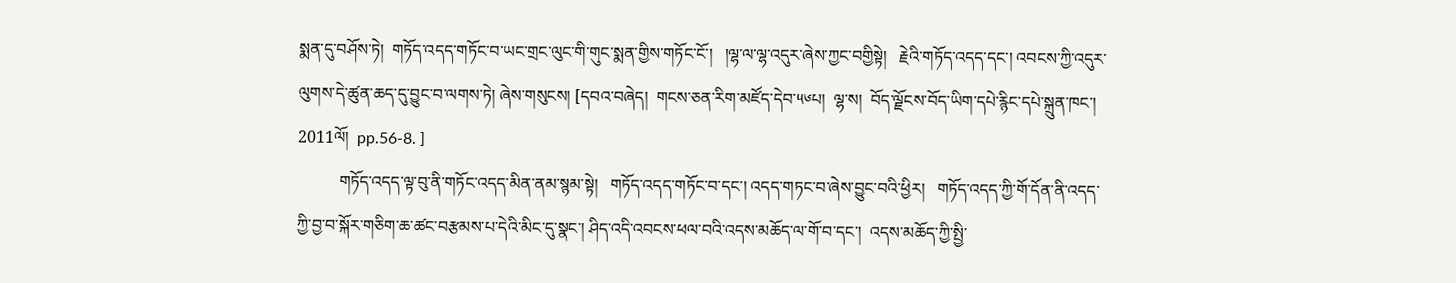སྨན་དུ་བཤོས་ཏེ།  གཏོད་འདད་གཏོང་བ་ཡང་གྲང་ལུང་གི་གུང་སྨན་གྱིས་གཏོང་ངོ་།   །ལྷ་ལ་ལྷ་འདུར་ཞེས་ཀྱང་བགྱིསྟེ།   རྗེའི་གཏོད་འདད་དང་། འབངས་ཀྱི་འདུར་ལུགས་དེ་ཚུན་ཆད་དུ་བྱུང་བ་ལགས་ཏེ། ཞེས་གསུངས། [དབའ་བཞེད།  གངས་ཅན་རིག་མཛོད་དེབ་༥༦པ།  ལྷ་ས།  བོད་ལྗོངས་བོད་ཡིག་དཔེ་རྙིང་དཔེ་སྐྲུན་ཁང་། 2011ལོ།  pp.56-8. ]
          གཏོད་འདད་ལྟ་བུ་ནི་གཏོང་འདད་མིན་ནམ་སྙམ་སྟེ།   གཏོད་འདད་གཏོང་བ་དང་། འདད་གཏང་བ་ཞེས་བྱུང་བའི་ཕྱིར།   གཏོད་འདད་ཀྱི་གོ་དོན་ནི་འདད་ཀྱི་བྱ་བ་སྐོར་གཅིག་ཆ་ཚང་བརྩམས་པ་དེའི་མིང་དུ་སྣང་། ཤིད་འདི་འབངས་ཕལ་བའི་འདས་མཆོད་ལ་གོ་བ་དང་།  འདས་མཆོད་ཀྱི་སྤྱི་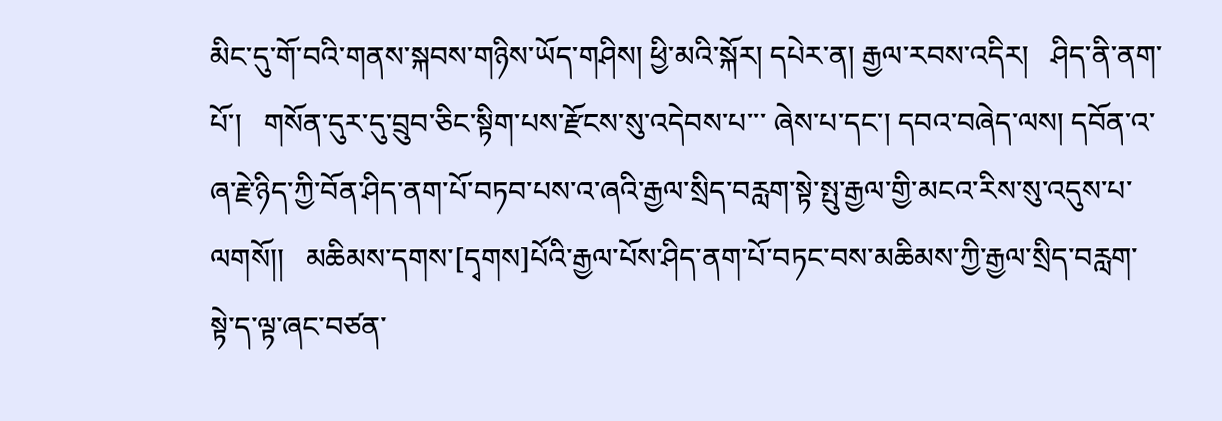མིང་དུ་གོ་བའི་གནས་སྐབས་གཉིས་ཡོད་གཤིས། ཕྱི་མའི་སྐོར། དཔེར་ན། རྒྱལ་རབས་འདིར།   ཤིད་ནི་ནག་པོ་།   གསོན་དུར་དུ་བྲུབ་ཅིང་སྟིག་པས་རྫོངས་སུ་འདེབས་པ་་་ ཞེས་པ་དང་། དབའ་བཞེད་ལས། དབོན་འ་ཞ་རྗེ་ཉིད་ཀྱི་བོན་ཤིད་ནག་པོ་བཏབ་པས་འ་ཞའི་རྒྱལ་སྲིད་བརླག་སྟེ་སྤུ་རྒྱལ་གྱི་མངའ་རིས་སུ་འདུས་པ་ལགསོ།།   མཆིམས་དགས་[དྭགས]པོའི་རྒྱལ་པོས་ཤིད་ནག་པོ་བཏང་བས་མཆིམས་ཀྱི་རྒྱལ་སྲིད་བརླག་སྟེ་ད་ལྟ་ཞང་བཙན་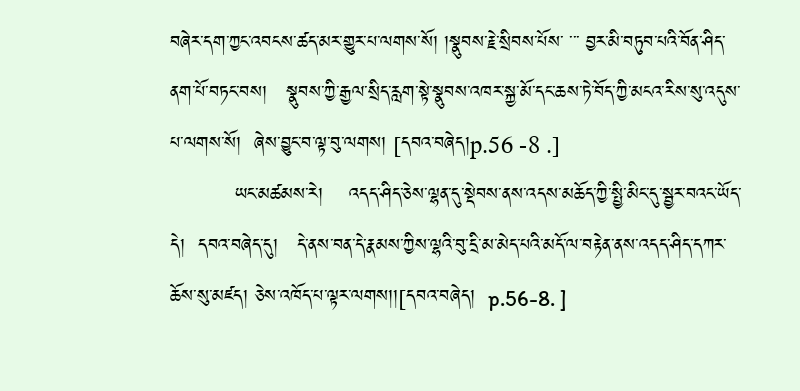བཞེར་དག་ཀྱང་འབངས་ཚད་མར་གྱུར་པ་ལགས་སོ། །སྣུབས་རྗེ་སྲིབས་པོས་ ་་་ བྱར་མི་བཏུབ་པའི་བོན་ཤིད་ནག་པོ་བཏང་བས།   སྣུབས་ཀྱི་རྒྱལ་སྲིད་རླག་སྟེ་སྣུབས་འཁར་སྐྱ་མོ་དང་ཆས་ཏེ་བོད་ཀྱི་མངའ་རིས་སུ་འདུས་པ་ལགས་སོ།  ཞེས་བྱུང་བ་ལྟ་བུ་ལགས། [དབའ་བཞེད།p.56 -8 .]
          ཡང་མཚམས་རེ།    འདད་ཤིད་ཅེས་ལྷན་དུ་སྡེབས་ནས་འདས་མཆོད་ཀྱི་སྤྱི་མིང་དུ་སྦྱར་བའང་ཡོད་དེ།  དབའ་བཞེད་དུ།   དེ་ནས་བན་དེ་རྣམས་ཀྱིས་ལྷའི་བུ་དྲི་མ་མེད་པའི་མདོ་ལ་བརྟེན་ནས་འདད་ཤིད་དཀར་ཆོས་སུ་མཛད། ཅེས་འཁོད་པ་ལྟར་ལགས།།[དབའ་བཞེད།  p.56-8. ]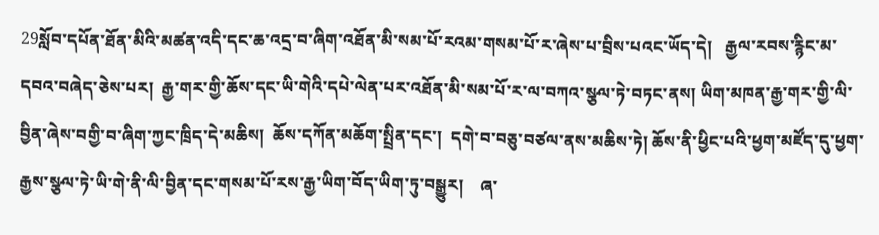29སློབ་དཔོན་ཐོན་མིའི་མཚན་འདི་དང་ཆ་འདྲ་བ་ཞིག་འཐོན་མི་སམ་པོ་རའམ་གསམ་པོ་ར་ཞེས་པ་བྲིས་པའང་ཡོད་དེ།   རྒྱལ་རབས་རྙིང་མ་དབའ་བཞེད་ཅེས་པར།  རྒྱ་གར་གྱི་ཆོས་དང་ཡི་གེའི་དཔེ་ལེན་པར་འཐོན་མི་སམ་པོ་ར་ལ་བཀའ་སྩལ་ཏེ་བཏང་ནས། ཡིག་མཁན་རྒྱ་གར་གྱི་ལི་བྱིན་ཞེས་བགྱི་བ་ཞིག་ཀྱང་ཁྲིད་དེ་མཆིས།  ཆོས་དཀོན་མཆོག་སྤྲིན་དང་།  དགེ་བ་བཅུ་བཙལ་ནས་མཆིས་ཏེ། ཆོས་ནི་ཕྱིང་པའི་ཕྱག་མཛོད་དུ་ཕྱག་རྒྱས་སྩལ་ཏེ་ཡི་གེ་ནི་ལི་བྱིན་དང་གསམ་པོ་རས་རྒྱ་ཡིག་བོད་ཡིག་ཏུ་བསྒྱུར།    ཞ་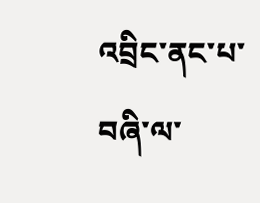འབྲིང་ནང་པ་བཞི་ལ་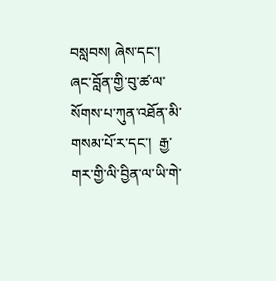བསླབས། ཞེས་དང་། ཞང་བློན་གྱི་བུ་ཚ་ལ་སོགས་པ་ཀུན་འཐོན་མི་གསམ་པོ་ར་དང་།  རྒྱ་གར་གྱི་ལི་བྱིན་ལ་ཡི་གེ་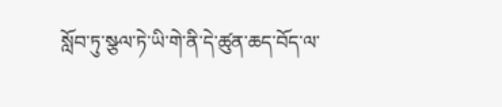སློབ་ཏུ་སྩལ་ཏེ་ཡི་གེ་ནི་དེ་ཚུན་ཆད་བོད་ལ་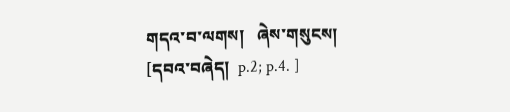གདའ་བ་ལགས།   ཞེས་གསུངས། [དབའ་བཞེད།  p.2; p.4. ]